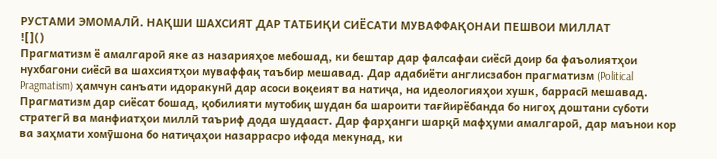РУСТАМИ ЭМОМАЛӢ. НАҚШИ ШАХСИЯТ ДАР ТАТБИҚИ СИЁСАТИ МУВАФФАҚОНАИ ПЕШВОИ МИЛЛАТ
![]()
Прагматизм ё амалгароӣ яке аз назарияҳое мебошад, ки бештар дар фалсафаи сиёсӣ доир ба фаъолиятҳои нухбагони сиёсӣ ва шахсиятҳои муваффақ таъбир мешавад. Дар адабиёти англисзабон прагматизм (Political Pragmatism) ҳамчун санъати идоракунӣ дар асоси воқеият ва натиҷа, на идеологияҳои хушк, баррасӣ мешавад. Прагматизм дар сиёсат бошад, қобилияти мутобиқ шудан ба шароити тағйирёбанда бо нигоҳ доштани суботи стратегӣ ва манфиатҳои миллӣ таъриф дода шудааст. Дар фарҳанги шарқӣ мафҳуми амалгароӣ, дар маънои кор ва заҳмати хомӯшона бо натиҷаҳои назаррасро ифода мекунад, ки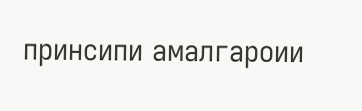принсипи амалгароии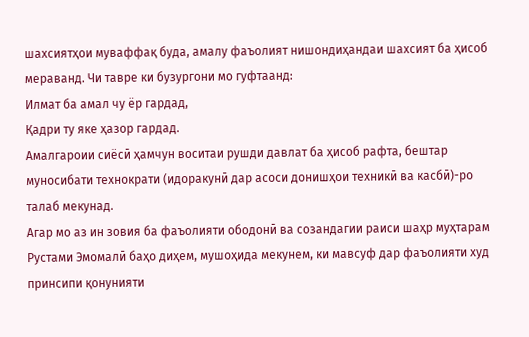шахсиятҳои муваффақ буда, амалу фаъолият нишондиҳандаи шахсият ба ҳисоб мераванд. Чи тавре ки бузургони мо гуфтаанд:
Илмат ба амал чу ёр гардад,
Қадри ту яке ҳазор гардад.
Амалгароии сиёсӣ ҳамчун воситаи рушди давлат ба ҳисоб рафта, бештар муносибати технократи (идоракунӣ дар асоси донишҳои техникӣ ва касбӣ)-ро талаб мекунад.
Агар мо аз ин зовия ба фаъолияти ободонӣ ва созандагии раиси шаҳр муҳтарам Рустами Эмомалӣ баҳо диҳем, мушоҳида мекунем, ки мавсуф дар фаъолияти худ принсипи қонунияти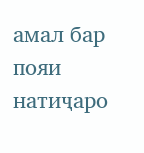амал бар пояи натиҷаро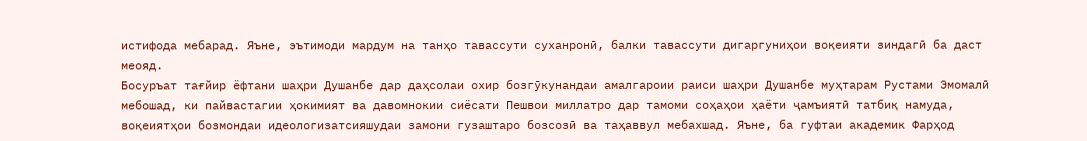истифода мебарад. Яъне, эътимоди мардум на танҳо тавассути суханронӣ, балки тавассути дигаргуниҳои воқеияти зиндагӣ ба даст меояд.
Босуръат тағйир ёфтани шаҳри Душанбе дар даҳсолаи охир бозгӯкунандаи амалгароии раиси шаҳри Душанбе муҳтарам Рустами Эмомалӣ мебошад, ки пайвастагии ҳокимият ва давомнокии сиёсати Пешвои миллатро дар тамоми соҳаҳои ҳаёти ҷамъиятӣ татбиқ намуда, воқеиятҳои бозмондаи идеологизатсияшудаи замони гузаштаро бозсозӣ ва таҳаввул мебахшад. Яъне, ба гуфтаи академик Фарҳод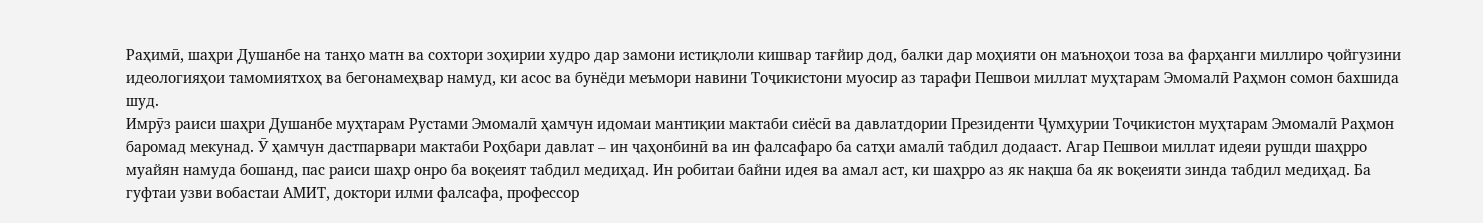Раҳимӣ, шаҳри Душанбе на танҳо матн ва сохтори зоҳирии худро дар замони истиқлоли кишвар тағйир дод, балки дар моҳияти он маъноҳои тоза ва фарҳанги миллиро ҷойгузини идеологияҳои тамомиятхоҳ ва бегонамеҳвар намуд, ки асос ва бунёди меъмори навини Тоҷикистони муосир аз тарафи Пешвои миллат муҳтарам Эмомалӣ Раҳмон сомон бахшида шуд.
Имрӯз раиси шаҳри Душанбе муҳтарам Рустами Эмомалӣ ҳамчун идомаи мантиқии мактаби сиёсӣ ва давлатдории Президенти Ҷумҳурии Тоҷикистон муҳтарам Эмомалӣ Раҳмон баромад мекунад. Ӯ ҳамчун дастпарвари мактаби Роҳбари давлат – ин ҷаҳонбинӣ ва ин фалсафаро ба сатҳи амалӣ табдил додааст. Агар Пешвои миллат идеяи рушди шаҳрро муайян намуда бошанд, пас раиси шаҳр онро ба воқеият табдил медиҳад. Ин робитаи байни идея ва амал аст, ки шаҳрро аз як нақша ба як воқеияти зинда табдил медиҳад. Ба гуфтаи узви вобастаи АМИТ, доктори илми фалсафа, профессор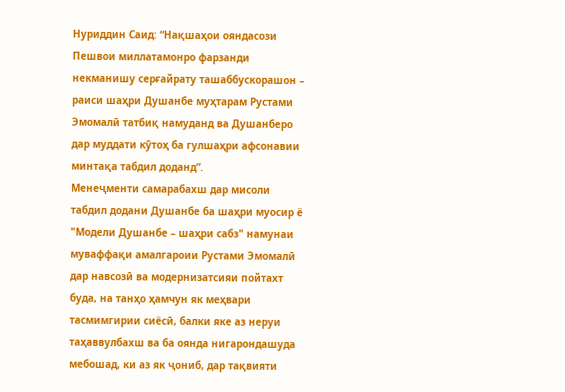Нуриддин Саид: “Нақшаҳои ояндасози Пешвои миллатамонро фарзанди некманишу серғайрату ташаббускорашон – раиси шаҳри Душанбе муҳтарам Рустами Эмомалӣ татбиқ намуданд ва Душанберо дар муддати кӯтоҳ ба гулшаҳри афсонавии минтақа табдил доданд”.
Менеҷменти самарабахш дар мисоли табдил додани Душанбе ба шаҳри муосир ё "Модели Душанбе – шаҳри сабз" намунаи муваффақи амалгароии Рустами Эмомалӣ дар навсозӣ ва модернизатсияи пойтахт буда, на танҳо ҳамчун як меҳвари тасмимгирии сиёсӣ, балки яке аз неруи таҳаввулбахш ва ба оянда нигарондашуда мебошад, ки аз як ҷониб, дар тақвияти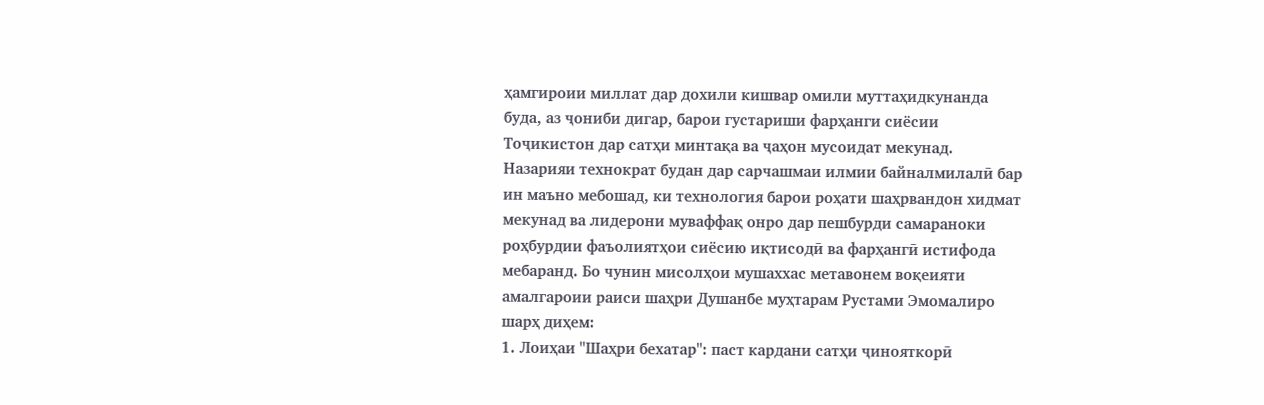ҳамгироии миллат дар дохили кишвар омили муттаҳидкунанда буда, аз ҷониби дигар, барои густариши фарҳанги сиёсии Тоҷикистон дар сатҳи минтақа ва ҷаҳон мусоидат мекунад.
Назарияи технократ будан дар сарчашмаи илмии байналмилалӣ бар ин маъно мебошад, ки технология барои роҳати шаҳрвандон хидмат мекунад ва лидерони муваффақ онро дар пешбурди самараноки роҳбурдии фаъолиятҳои сиёсию иқтисодӣ ва фарҳангӣ истифода мебаранд. Бо чунин мисолҳои мушаххас метавонем воқеияти амалгароии раиси шаҳри Душанбе муҳтарам Рустами Эмомалиро шарҳ диҳем:
1. Лоиҳаи "Шаҳри бехатар": паст кардани сатҳи ҷинояткорӣ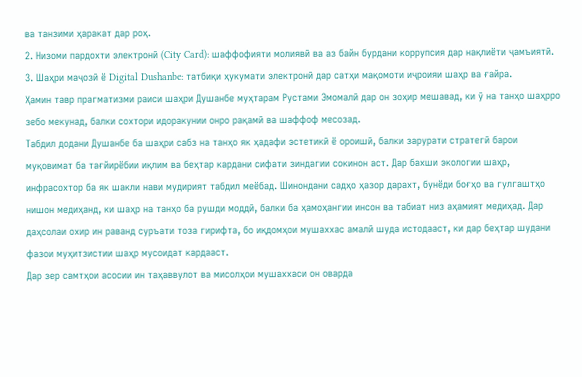ва танзими ҳаракат дар роҳ.
2. Низоми пардохти электронӣ (City Card): шаффофияти молиявӣ ва аз байн бурдани коррупсия дар нақлиёти ҷамъиятӣ.
3. Шаҳри маҷозӣ ё Digital Dushanbe: татбиқи ҳукумати электронӣ дар сатҳи мақомоти иҷроияи шаҳр ва ғайра.
Ҳамин тавр прагматизми раиси шаҳри Душанбе муҳтарам Рустами Эмомалӣ дар он зоҳир мешавад, ки ӯ на танҳо шаҳрро зебо мекунад, балки сохтори идоракунии онро рақамӣ ва шаффоф месозад.
Табдил додани Душанбе ба шаҳри сабз на танҳо як ҳадафи эстетикӣ ё ороишӣ, балки зарурати стратегӣ барои муқовимат ба тағйирёбии иқлим ва беҳтар кардани сифати зиндагии сокинон аст. Дар бахши экологии шаҳр, инфрасохтор ба як шакли нави мудирият табдил меёбад. Шинондани садҳо ҳазор дарахт, бунёди боғҳо ва гулгаштҳо нишон медиҳанд, ки шаҳр на танҳо ба рушди моддӣ, балки ба ҳамоҳангии инсон ва табиат низ аҳамият медиҳад. Дар даҳсолаи охир ин раванд суръати тоза гирифта, бо иқдомҳои мушаххас амалӣ шуда истодааст, ки дар беҳтар шудани фазои муҳитзистии шаҳр мусоидат кардааст.
Дар зер самтҳои асосии ин таҳаввулот ва мисолҳои мушаххаси он оварда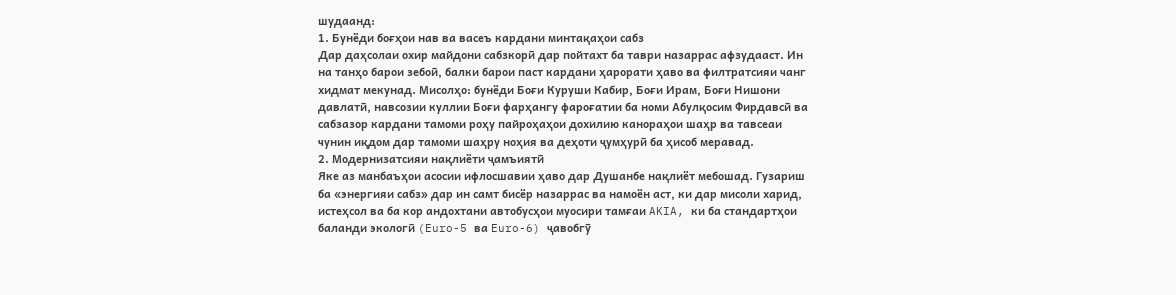шудаанд:
1. Бунёди боғҳои нав ва васеъ кардани минтақаҳои сабз
Дар даҳсолаи охир майдони сабзкорӣ дар пойтахт ба таври назаррас афзудааст. Ин на танҳо барои зебоӣ, балки барои паст кардани ҳарорати ҳаво ва филтратсияи чанг хидмат мекунад. Мисолҳо: бунёди Боғи Куруши Кабир, Боғи Ирам, Боғи Нишони давлатӣ, навсозии куллии Боғи фарҳангу фароғатии ба номи Абулқосим Фирдавсӣ ва сабзазор кардани тамоми роҳу пайроҳаҳои дохилию канораҳои шаҳр ва тавсеаи чунин иқдом дар тамоми шаҳру ноҳия ва деҳоти ҷумҳурӣ ба ҳисоб меравад.
2. Модернизатсияи нақлиёти ҷамъиятӣ
Яке аз манбаъҳои асосии ифлосшавии ҳаво дар Душанбе нақлиёт мебошад. Гузариш ба «энергияи сабз» дар ин самт бисёр назаррас ва намоён аст, ки дар мисоли харид, истеҳсол ва ба кор андохтани автобусҳои муосири тамғаи AKIA, ки ба стандартҳои баланди экологӣ (Euro-5 ва Euro-6) ҷавобгӯ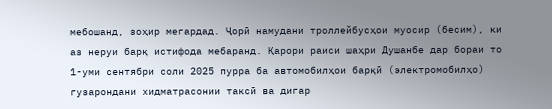мебошанд, зоҳир мегардад. Ҷорӣ намудани троллейбусҳои муосир (бесим), ки аз неруи барқ истифода мебаранд. Қарори раиси шаҳри Душанбе дар бораи то 1-уми сентябри соли 2025 пурра ба автомобилҳои барқӣ (электромобилҳо) гузарондани хидматрасонии таксӣ ва дигар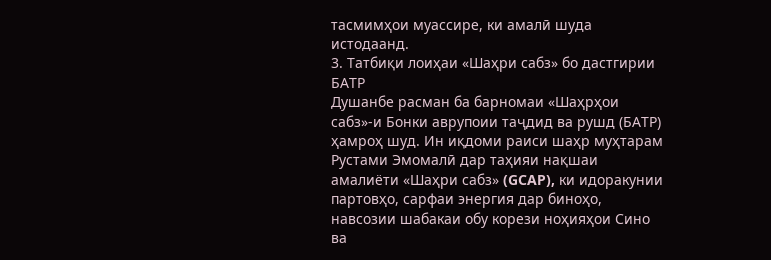тасмимҳои муассире, ки амалӣ шуда истодаанд.
3. Татбиқи лоиҳаи «Шаҳри сабз» бо дастгирии БАТР
Душанбе расман ба барномаи «Шаҳрҳои сабз»-и Бонки аврупоии таҷдид ва рушд (БАТР) ҳамроҳ шуд. Ин иқдоми раиси шаҳр муҳтарам Рустами Эмомалӣ дар таҳияи нақшаи амалиёти «Шаҳри сабз» (GCAP), ки идоракунии партовҳо, сарфаи энергия дар биноҳо, навсозии шабакаи обу корези ноҳияҳои Сино ва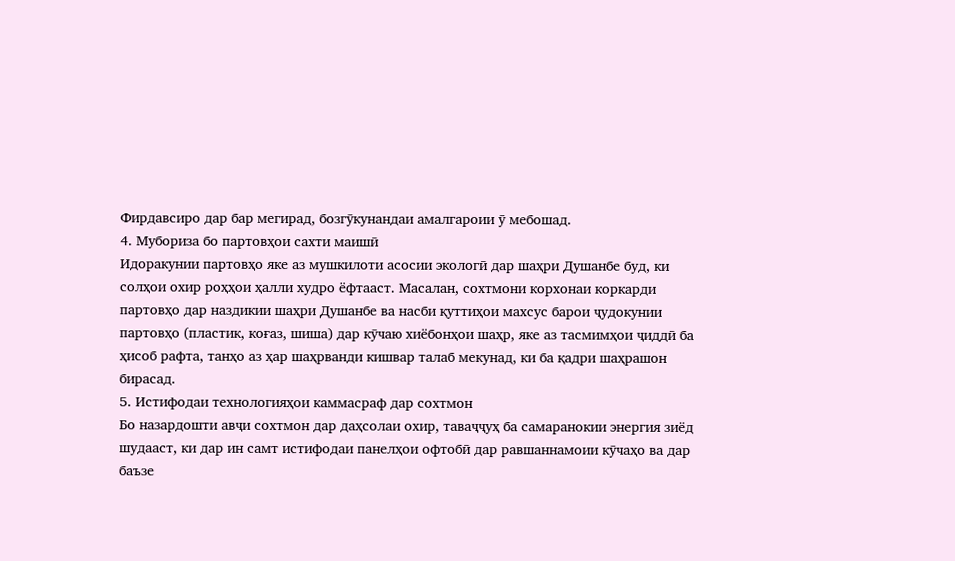Фирдавсиро дар бар мегирад, бозгӯкунандаи амалгароии ӯ мебошад.
4. Мубориза бо партовҳои сахти маишӣ
Идоракунии партовҳо яке аз мушкилоти асосии экологӣ дар шаҳри Душанбе буд, ки солҳои охир роҳҳои ҳалли худро ёфтааст. Масалан, сохтмони корхонаи коркарди партовҳо дар наздикии шаҳри Душанбе ва насби қуттиҳои махсус барои ҷудокунии партовҳо (пластик, коғаз, шиша) дар кӯчаю хиёбонҳои шаҳр, яке аз тасмимҳои ҷиддӣ ба ҳисоб рафта, танҳо аз ҳар шаҳрванди кишвар талаб мекунад, ки ба қадри шаҳрашон бирасад.
5. Истифодаи технологияҳои каммасраф дар сохтмон
Бо назардошти авҷи сохтмон дар даҳсолаи охир, таваҷҷуҳ ба самаранокии энергия зиёд шудааст, ки дар ин самт истифодаи панелҳои офтобӣ дар равшаннамоии кӯчаҳо ва дар баъзе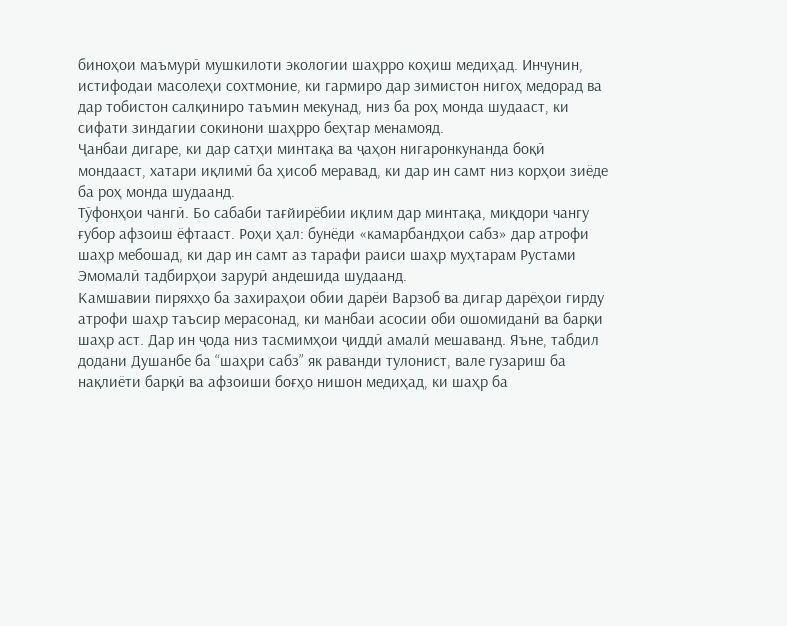биноҳои маъмурӣ мушкилоти экологии шаҳрро коҳиш медиҳад. Инчунин, истифодаи масолеҳи сохтмоние, ки гармиро дар зимистон нигоҳ медорад ва дар тобистон салқиниро таъмин мекунад, низ ба роҳ монда шудааст, ки сифати зиндагии сокинони шаҳрро беҳтар менамояд.
Ҷанбаи дигаре, ки дар сатҳи минтақа ва ҷаҳон нигаронкунанда боқӣ мондааст, хатари иқлимӣ ба ҳисоб меравад, ки дар ин самт низ корҳои зиёде ба роҳ монда шудаанд.
Тӯфонҳои чангӣ. Бо сабаби тағйирёбии иқлим дар минтақа, миқдори чангу ғубор афзоиш ёфтааст. Роҳи ҳал: бунёди «камарбандҳои сабз» дар атрофи шаҳр мебошад, ки дар ин самт аз тарафи раиси шаҳр муҳтарам Рустами Эмомалӣ тадбирҳои зарурӣ андешида шудаанд.
Камшавии пиряхҳо ба захираҳои обии дарёи Варзоб ва дигар дарёҳои гирду атрофи шаҳр таъсир мерасонад, ки манбаи асосии оби ошомиданӣ ва барқи шаҳр аст. Дар ин ҷода низ тасмимҳои ҷиддӣ амалӣ мешаванд. Яъне, табдил додани Душанбе ба “шаҳри сабз” як раванди тулонист, вале гузариш ба нақлиёти барқӣ ва афзоиши боғҳо нишон медиҳад, ки шаҳр ба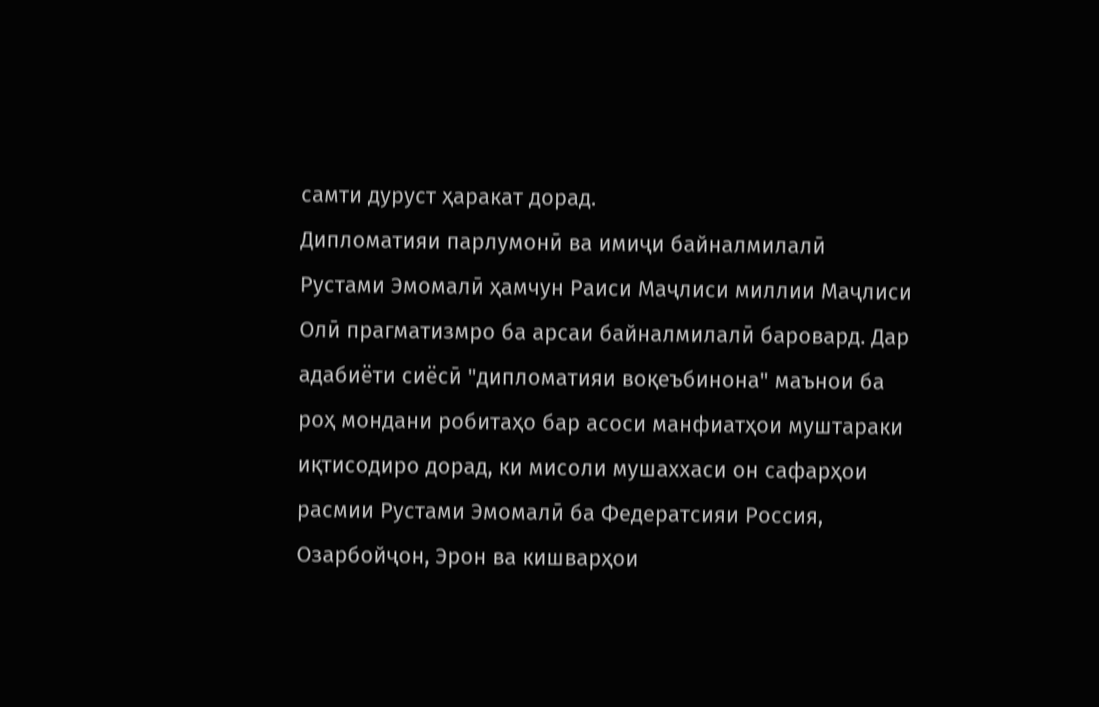самти дуруст ҳаракат дорад.
Дипломатияи парлумонӣ ва имиҷи байналмилалӣ
Рустами Эмомалӣ ҳамчун Раиси Маҷлиси миллии Маҷлиси Олӣ прагматизмро ба арсаи байналмилалӣ баровард. Дар адабиёти сиёсӣ "дипломатияи воқеъбинона" маънои ба роҳ мондани робитаҳо бар асоси манфиатҳои муштараки иқтисодиро дорад, ки мисоли мушаххаси он сафарҳои расмии Рустами Эмомалӣ ба Федератсияи Россия, Озарбойҷон, Эрон ва кишварҳои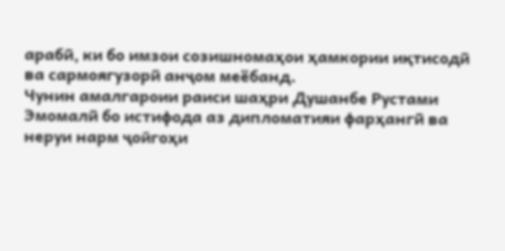арабӣ, ки бо имзои созишномаҳои ҳамкории иқтисодӣ ва сармоягузорӣ анҷом меёбанд.
Чунин амалгароии раиси шаҳри Душанбе Рустами Эмомалӣ бо истифода аз дипломатияи фарҳангӣ ва неруи нарм ҷойгоҳи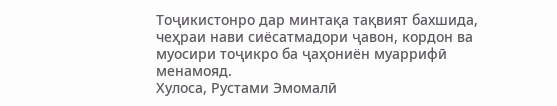Тоҷикистонро дар минтақа тақвият бахшида, чеҳраи нави сиёсатмадори ҷавон, кордон ва муосири тоҷикро ба ҷаҳониён муаррифӣ менамояд.
Хулоса, Рустами Эмомалӣ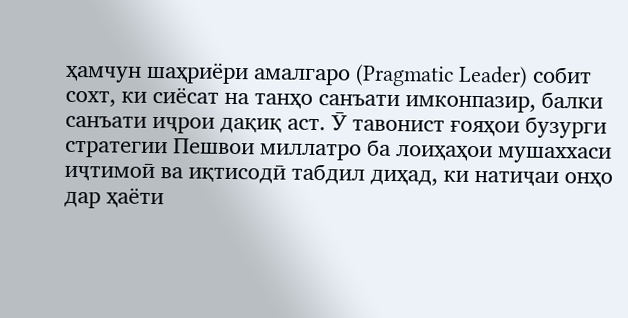ҳамчун шаҳриёри амалгаро (Pragmatic Leader) собит сохт, ки сиёсат на танҳо санъати имконпазир, балки санъати иҷрои дақиқ аст. Ӯ тавонист ғояҳои бузурги стратегии Пешвои миллатро ба лоиҳаҳои мушаххаси иҷтимоӣ ва иқтисодӣ табдил диҳад, ки натиҷаи онҳо дар ҳаёти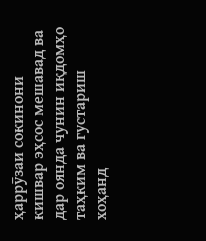ҳаррӯзаи сокинони кишвар эҳсос мешавад ва дар оянда чунин иқдомҳо таҳким ва густариш хоҳанд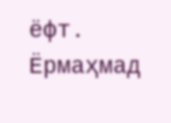ёфт.
Ёрмаҳмад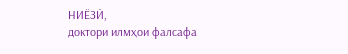НИЁЗӢ,
доктори илмҳои фалсафа